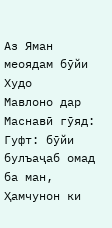Аз Яман меоядам бӯйи Худо
Мавлоно дар Маснавӣ гӯяд:
Гуфт: бӯйи булъаҷаб омад ба ман,
Ҳамчунон ки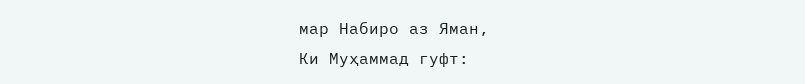мар Набиро аз Яман,
Ки Муҳаммад гуфт: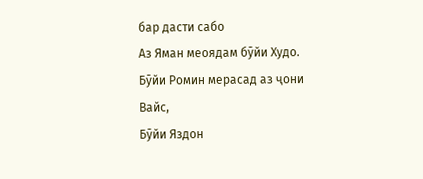бар дасти сабо
Аз Яман меоядам бӯйи Худо.
Бӯйи Ромин мерасад аз ҷони Вайс,
Бӯйи Яздон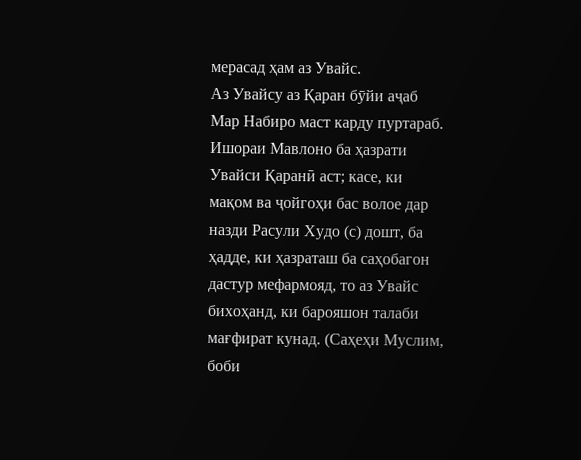мерасад ҳам аз Увайс.
Аз Увайсу аз Қаран бӯйи аҷаб
Мар Набиро маст карду пуртараб.
Ишораи Мавлоно ба ҳазрати Увайси Қаранӣ аст; касе, ки мақом ва ҷойгоҳи бас волое дар назди Расули Худо (с) дошт, ба ҳадде, ки ҳазраташ ба саҳобагон дастур мефармояд, то аз Увайс бихоҳанд, ки барояшон талаби мағфират кунад. (Саҳеҳи Муслим, боби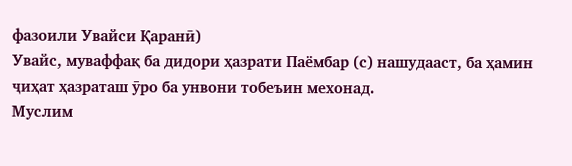фазоили Увайси Қаранӣ)
Увайс, муваффақ ба дидори ҳазрати Паёмбар (с) нашудааст, ба ҳамин ҷиҳат ҳазраташ ӯро ба унвони тобеъин мехонад.
Муслим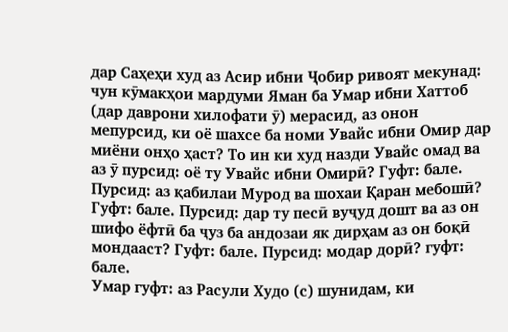дар Саҳеҳи худ аз Асир ибни Ҷобир ривоят мекунад: чун кӯмакҳои мардуми Яман ба Умар ибни Хаттоб (дар даврони хилофати ӯ) мерасид, аз онон мепурсид, ки оё шахсе ба номи Увайс ибни Омир дар миёни онҳо ҳаст? То ин ки худ назди Увайс омад ва аз ӯ пурсид: оё ту Увайс ибни Омирӣ? Гуфт: бале. Пурсид: аз қабилаи Мурод ва шохаи Қаран мебошӣ? Гуфт: бале. Пурсид: дар ту песӣ вуҷуд дошт ва аз он шифо ёфтӣ ба ҷуз ба андозаи як дирҳам аз он боқӣ мондааст? Гуфт: бале. Пурсид: модар дорӣ? гуфт: бале.
Умар гуфт: аз Расули Худо (с) шунидам, ки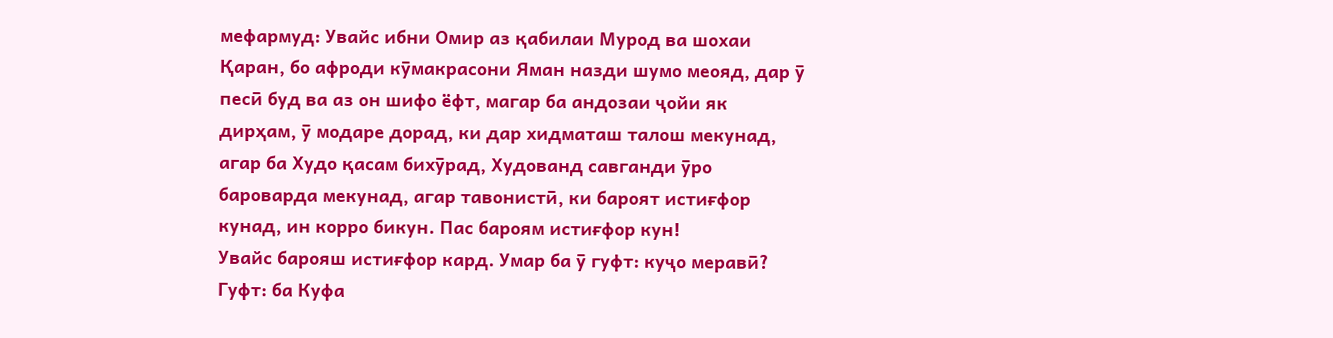мефармуд: Увайс ибни Омир аз қабилаи Мурод ва шохаи Қаран, бо афроди кӯмакрасони Яман назди шумо меояд, дар ӯ песӣ буд ва аз он шифо ёфт, магар ба андозаи ҷойи як дирҳам, ӯ модаре дорад, ки дар хидматаш талош мекунад, агар ба Худо қасам бихӯрад, Худованд савганди ӯро бароварда мекунад, агар тавонистӣ, ки бароят истиғфор кунад, ин корро бикун. Пас бароям истиғфор кун!
Увайс барояш истиғфор кард. Умар ба ӯ гуфт: куҷо меравӣ? Гуфт: ба Куфа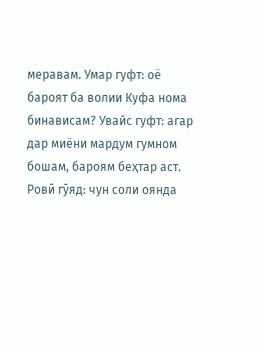меравам. Умар гуфт: оё бароят ба волии Куфа нома бинависам? Увайс гуфт: агар дар миёни мардум гумном бошам, бароям беҳтар аст.
Ровӣ гӯяд: чун соли оянда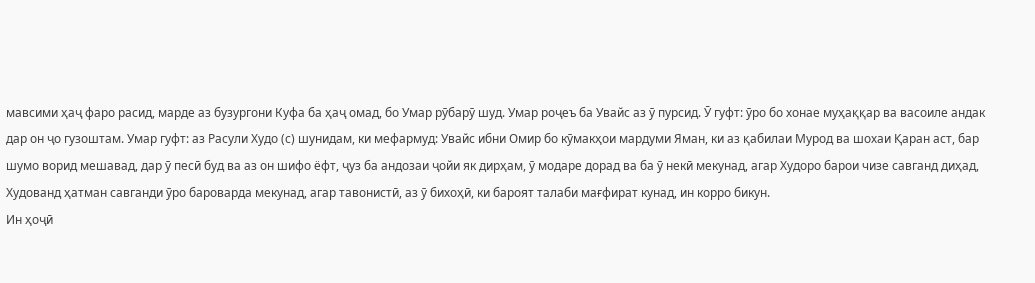мавсими ҳаҷ фаро расид, марде аз бузургони Куфа ба ҳаҷ омад, бо Умар рӯбарӯ шуд. Умар роҷеъ ба Увайс аз ӯ пурсид. Ӯ гуфт: ӯро бо хонае муҳаққар ва васоиле андак дар он ҷо гузоштам. Умар гуфт: аз Расули Худо (с) шунидам, ки мефармуд: Увайс ибни Омир бо кӯмакҳои мардуми Яман, ки аз қабилаи Мурод ва шохаи Қаран аст, бар шумо ворид мешавад, дар ӯ песӣ буд ва аз он шифо ёфт, ҷуз ба андозаи ҷойи як дирҳам, ӯ модаре дорад ва ба ӯ некӣ мекунад, агар Худоро барои чизе савганд диҳад, Худованд ҳатман савганди ӯро бароварда мекунад, агар тавонистӣ, аз ӯ бихоҳӣ, ки бароят талаби мағфират кунад, ин корро бикун.
Ин ҳоҷӣ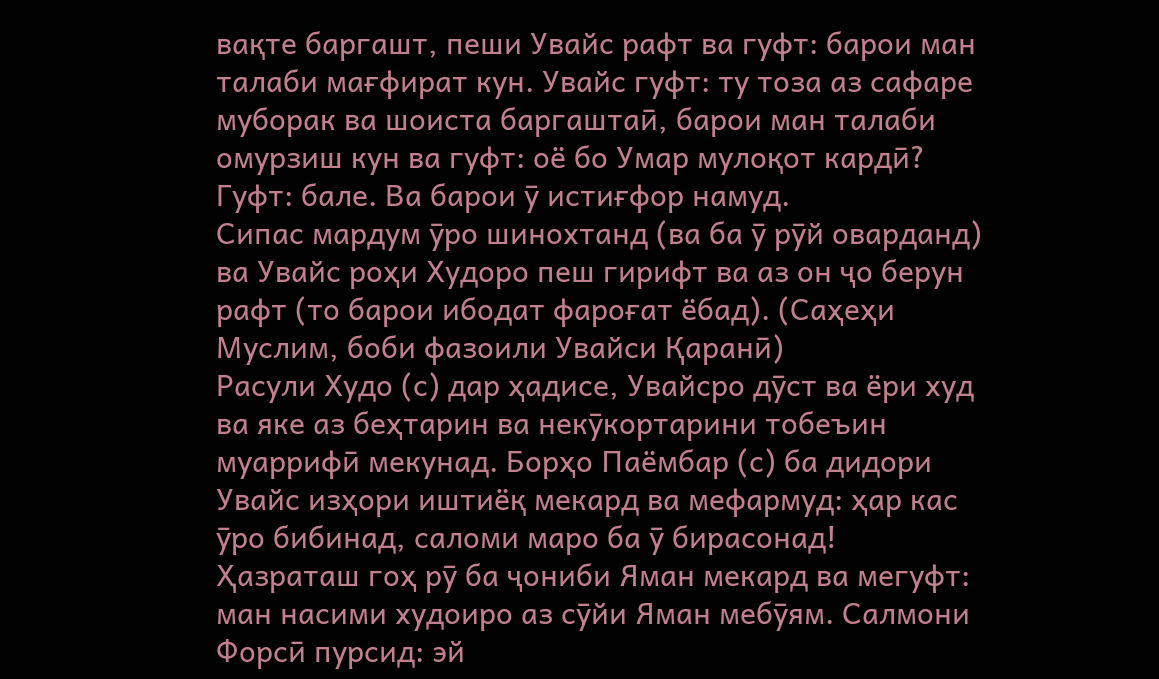вақте баргашт, пеши Увайс рафт ва гуфт: барои ман талаби мағфират кун. Увайс гуфт: ту тоза аз сафаре муборак ва шоиста баргаштаӣ, барои ман талаби омурзиш кун ва гуфт: оё бо Умар мулоқот кардӣ? Гуфт: бале. Ва барои ӯ истиғфор намуд.
Сипас мардум ӯро шинохтанд (ва ба ӯ рӯй оварданд) ва Увайс роҳи Худоро пеш гирифт ва аз он ҷо берун рафт (то барои ибодат фароғат ёбад). (Саҳеҳи Муслим, боби фазоили Увайси Қаранӣ)
Расули Худо (с) дар ҳадисе, Увайсро дӯст ва ёри худ ва яке аз беҳтарин ва некӯкортарини тобеъин муаррифӣ мекунад. Борҳо Паёмбар (с) ба дидори Увайс изҳори иштиёқ мекард ва мефармуд: ҳар кас ӯро бибинад, саломи маро ба ӯ бирасонад!
Ҳазраташ гоҳ рӯ ба ҷониби Яман мекард ва мегуфт: ман насими худоиро аз сӯйи Яман мебӯям. Салмони Форсӣ пурсид: эй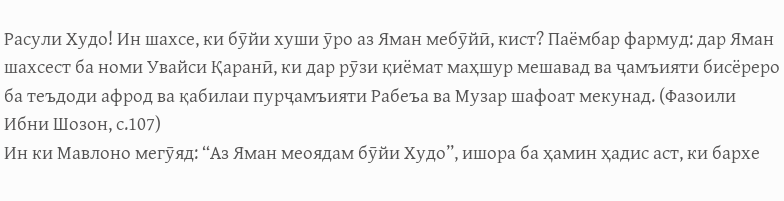Расули Худо! Ин шахсе, ки бӯйи хуши ӯро аз Яман мебӯйӣ, кист? Паёмбар фармуд: дар Яман шахсест ба номи Увайси Қаранӣ, ки дар рӯзи қиёмат маҳшур мешавад ва ҷамъияти бисёреро ба теъдоди афрод ва қабилаи пурҷамъияти Рабеъа ва Музар шафоат мекунад. (Фазоили Ибни Шозон, с.107)
Ин ки Мавлоно мегӯяд: “Аз Яман меоядам бӯйи Худо”, ишора ба ҳамин ҳадис аст, ки бархе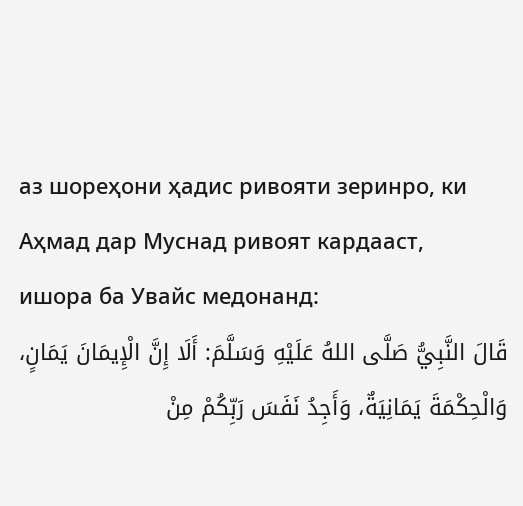аз шореҳони ҳадис ривояти зеринро, ки Аҳмад дар Муснад ривоят кардааст, ишора ба Увайс медонанд:
قَالَ النَّبِيُّ صَلَّى اللهُ عَلَيْهِ وَسَلَّمَ: أَلَا إِنَّ الْإِيمَانَ يَمَانٍ، وَالْحِكْمَةَ يَمَانِيَةٌ، وَأَجِدُ نَفَسَ رَبِّكُمْ مِنْ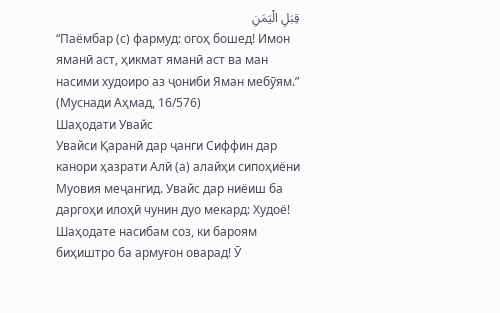قِبَلِ الْيَمَنِ
“Паёмбар (с) фармуд: огоҳ бошед! Имон яманӣ аст, ҳикмат яманӣ аст ва ман насими худоиро аз ҷониби Яман мебӯям.” (Муснади Аҳмад, 16/576)
Шаҳодати Увайс
Увайси Қаранӣ дар ҷанги Сиффин дар канори ҳазрати Алӣ (а) алайҳи сипоҳиёни Муовия меҷангид. Увайс дар ниёиш ба даргоҳи илоҳӣ чунин дуо мекард: Худоё! Шаҳодате насибам соз, ки бароям биҳиштро ба армуғон оварад! Ӯ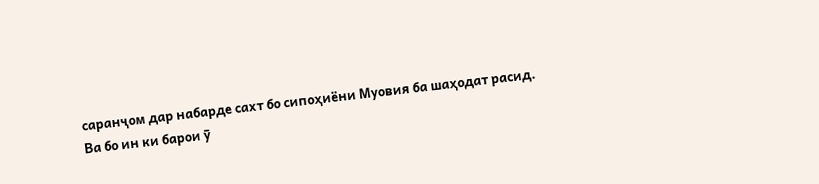саранҷом дар набарде сахт бо сипоҳиёни Муовия ба шаҳодат расид.
Ва бо ин ки барои ӯ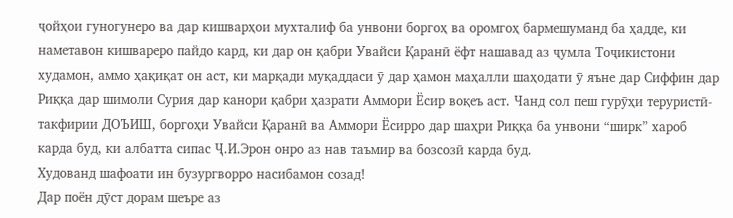ҷойҳои гуногунеро ва дар кишварҳои мухталиф ба унвони боргоҳ ва оромгоҳ бармешуманд ба ҳадде, ки наметавон кишвареро пайдо кард, ки дар он қабри Увайси Қаранӣ ёфт нашавад аз ҷумла Тоҷикистони худамон, аммо ҳақиқат он аст, ки марқади муқаддаси ӯ дар ҳамон маҳалли шаҳодати ӯ яъне дар Сиффин дар Риққа дар шимоли Сурия дар канори қабри ҳазрати Аммори Ёсир воқеъ аст. Чанд сол пеш гурӯҳи теруристӣ-такфирии ДОЪИШ, боргоҳи Увайси Қаранӣ ва Аммори Ёсирро дар шаҳри Риққа ба унвони “ширк” хароб карда буд, ки албатта сипас Ҷ.И.Эрон онро аз нав таъмир ва бозсозӣ карда буд.
Худованд шафоати ин бузургворро насибамон созад!
Дар поён дӯст дорам шеъре аз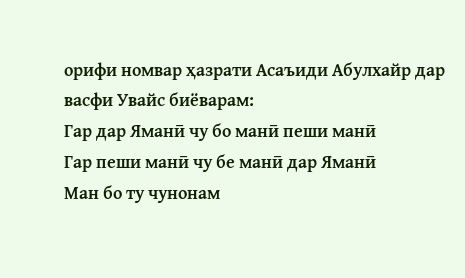орифи номвар ҳазрати Асаъиди Абулхайр дар васфи Увайс биёварам:
Гар дар Яманӣ чу бо манӣ пеши манӣ
Гар пеши манӣ чу бе манӣ дар Яманӣ
Ман бо ту чунонам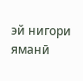эй нигори яманӣ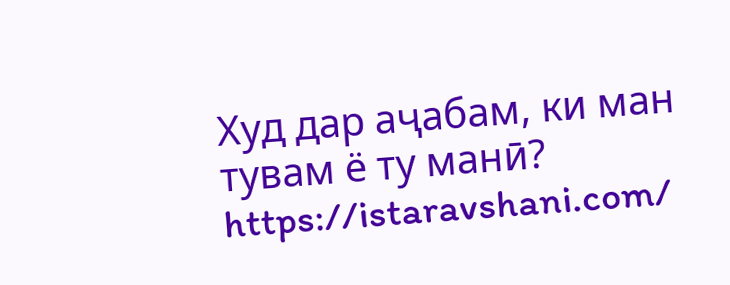Худ дар аҷабам, ки ман тувам ё ту манӣ?
https://istaravshani.com/